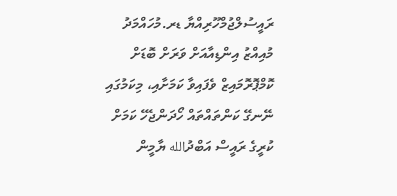ރައީސުލްޖުމްހޫރިއްޔާ ޑރ.މުހައްމަދު މުއިއްޒު އިންޑިއާއަށް ވަރަށް ބޮޑަށް ކޮމްޕޮރޮމައިޒް ވެފައިވާ ކަމަށާއި، މިކަމުގައި ނޭނގޭ ކަންތައްތައް ހޯދަންޖެހޭ ކަމަށް ކުރީގެ ރައީސް އަބްދުالله ޔާމީން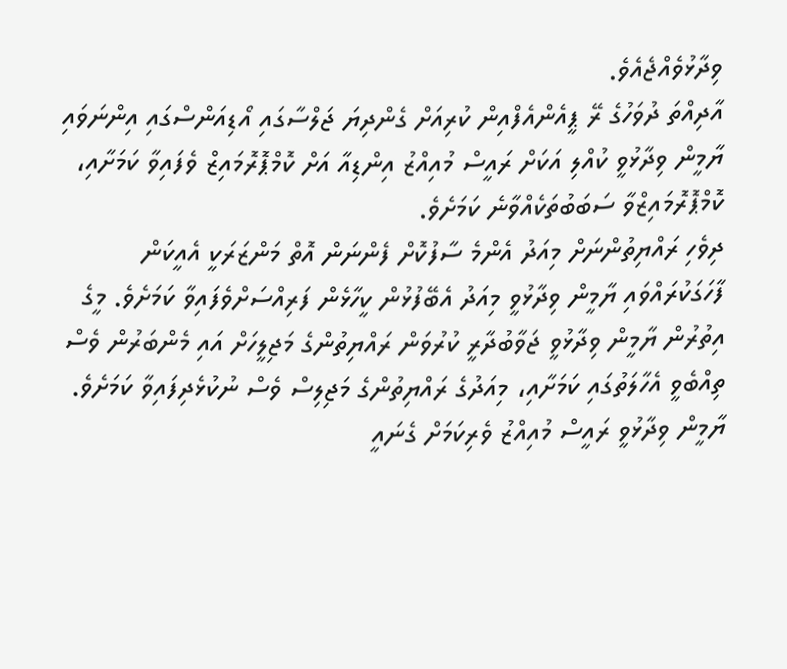ވިދާޅުވެއްޖެއެވެ.
އާދިއްތަ ދުވަހުގެ ރޭ ޕީއެންއެފްއިން ކުރިއަށް ގެންދިޔަ ޖަލްސާގައި އޯޑިއަންސްގައި އިންނަވައި ޔާމީން ވިދާޅުވީ ކުއްލި އަކަށް ރައީސް މުއިއްޒު އިންޑިއާ އަށް ކޮމްޕޮރޮމައިޒް ވެފައިވާ ކަމަށާއި، ކޮމްޕޮރޮމައިޒްވާ ސަބަބުތަކެއްވާނެ ކަމަށެވެ.
ދިވެހި ރައްޔިތުންނަށް މިއަދު އެންމެ ސާފުކޮށް ފެންނަން އޮތް މަންޒަރަކީ އެއީކަން ފާހަގަކުރައްވައި ޔާމީން ވިދާޅުވީ މިއަދު އެބޭފުޅުން ކީހާޅެން ފަރިއްސަށްވެފައިވާ ކަމަށެވެ. މީގެ އިތުރުން ޔާމީން ވިދާޅުވީ ޖަވާބުދާރީ ކުރުވަން ރައްޔިތުންގެ މަޖިލީހަށް އައި މެންބަރުން ވެސް ތިއްބެވީ އެހާލަތުގައި ކަމަށާއި، މިއަދުގެ ރައްޔިތުންގެ މަޖިލިސް ވެސް ނުކުޅެދިފައިވާ ކަމަށެވެ.
ޔާމީން ވިދާޅުވީ ރައީސް މުއިއްޒު ވެރިކަމަށް ގެނައީ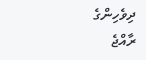ދިވެހިންގެ ރާއްޖެ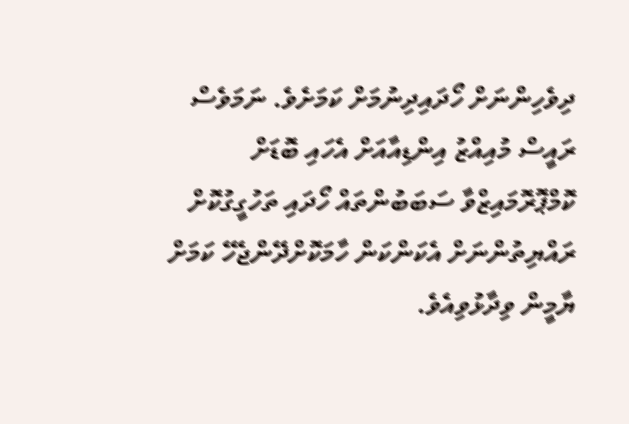ދިވެހިންނަށް ހޯދައިދިނުމަށް ކަމަށެވެ. ނަމަވެސް ރައީސް މުއިއްޒު އިންޑިއާއަށް އެހައި ބޮޑަށް ކޮމްޕޮރޮމައިޒްވާ ސަބަބުންތައް ހޯދައި ތަހުގީގުކޮށް ރައްޔިތުންނަށް އެކަންކަން ހާމަކޮށްދޭންޖެހޭ ކަމަށް ޔާމީން ވިދާޅުވިއެވެ.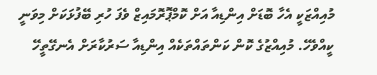މުއިއްޒަކީ އެހާ ބޮޑަށް އިންޑިއާ އަށް ކޮމްޕޮރޮމައިޒް ވެފަ ހުރި ބޭފުޅަކަށް މިވަނީ ކީއްވެހޭ. މުއިއްޒުގެ ކޮން ކަންތައްތަކެއް އިންޑިއާ ސަރުކާރަށް އެނގޭތީހޭ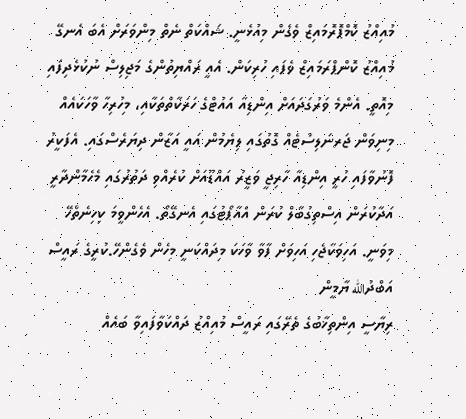މުއިއްޒު ކޮމްޕޮރޮމައިޒް ވެގެން މިއުޅެނީ. ޝައްކަތް ނެތް މިންވަރަށް އެބަ އެނގޭ މުއިއްޒު ކޮންޕްރަމައިޒް ވެފައި ހުރިކަން. އެއީ ރައްޔިތުންގެ މަޖިލިސް ނުކުޅެދިފައި މިއޮތީ. އެންމެ ވަރުގަދައަށް އިންޑިއާ އައުޓްގެ ހަރަކާތްތަކާއި، މިހުރިހާ ވާހަކައެއް މިނިވަން ޖަރނަލިސްޓެއް ގޮތުގައި ލިޔެމުން އައީ އަޒާން ދިޔަރެސްގައި. އެފަކީރު ފޮނުވާފައި ހުރީ އިންޑިއާ ހާރިޖީ ވަޒީރު އައްޑޫއަށް ކުރެއްވި ދަތުރުގައި މެހެމާންދާރީ އަދާކުރަން އިސްތިގުބާލް ކުރަން އެއާޕޯޓުގައި އެނގޭތޯ. އެހެންވީމަ ކިހިނެތްހޭ މިވަނީ. އަހިވަކާޖެހި އަހިވަށް ފާވާ ވާހަކަ މިދައްކަނީ މިހެން ވެގެންހޭ.ކުރީގެ ރައީސް އަބްދުالله ޔާމީން
ރިޔާސީ އިންތިޚާބުގެ ތެރޭގައި ރައީސް މުއިއްޒު ދައްކަވާފައިވާ ބައެއް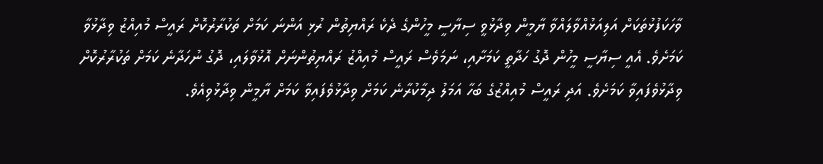ވާހަކަފުޅުތަކަށް އަލިއަޅުއްވާލައްވާ ޔާމީން ވިދާޅުވީ ސިޔާސީ މީހުންގެ ދެކެ ރައްޔިތުން ރުޅި އަންނަ ކަމަށް ތަކުރާރުކޮށް ރައީސް މުއިއްޒު ވިދާޅުވާ ކަމަށެވެ. އެއީ ސިޔާސީ މީހުން ދޮގު ހަދާތީ ކަމަށާއި، ނަމަވެސް ރައީސް މުއިއްޒު ރައްޔިތުންނަށް އޮޅުވާލައި، ދޮގު ނުހަދާނެ ކަމަށް ތަކުރާރުކޮށް ވިދާޅުވެފައިވާ ކަމަށެވެ. އަދި ރައީސް މުއިއްޒުގެ ބަހާ އަމަލު ދިމާކުރާނެ ކަމަށް ވިދާޅުވެފައިވާ ކަމަށް ޔާމީން ވިދާޅުވިއެވެ.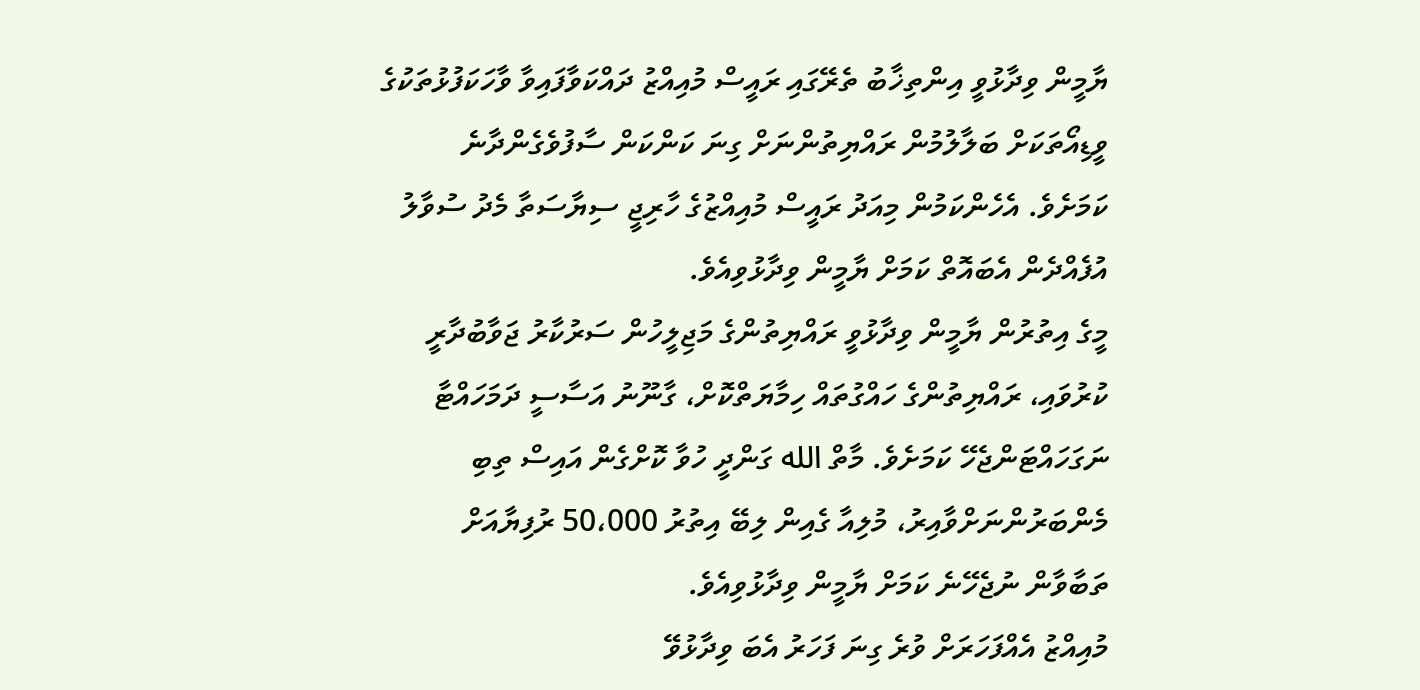ޔާމީން ވިދާޅުވީ އިންތިޚާބު ތެރޭގައި ރައީސް މުއިއްޒު ދައްކަވާފައިވާ ވާހަކަފުޅުތަކުގެ ވީޑިއޯތަކަށް ބަލާލުމުން ރައްޔިތުންނަށް ގިނަ ކަންކަން ސާފުވެގެންދާނެ ކަމަށެވެ. އެހެންކަމުން މިއަދު ރައީސް މުއިއްޒުގެ ހާރިޖީ ސިޔާސަތާ މެދު ސުވާލު އުފެއްދެން އެބައޮތް ކަމަށް ޔާމީން ވިދާޅުވިއެވެ.
މީގެ އިތުރުން ޔާމީން ވިދާޅުވީ ރައްޔިތުންގެ މަޖިލީހުން ސަރުކާރު ޖަވާބުދާރީ ކުރުވައި، ރައްޔިތުންގެ ހައްގުތައް ހިމާޔަތްކޮށް، ގާނޫނު އަސާސީ ދަމަހައްޓާ ނަގަހައްޓަންޖެހޭ ކަމަށެވެ. މާތް الله ގަންދީ ހުވާ ކޮށްގެން އައިސް ތިބި މެންބަރުންނަށްވާއިރު، މުލިއާ ގެއިން ލިބޭ އިތުރު 50،000 ރުފިޔާއަށް ތަބާވާން ނުޖެހޭނެ ކަމަށް ޔާމީން ވިދާޅުވިއެވެ.
މުއިއްޒު އެއްފަހަރަށް ވުރެ ގިނަ ފަހަރު އެބަ ވިދާޅުވޭ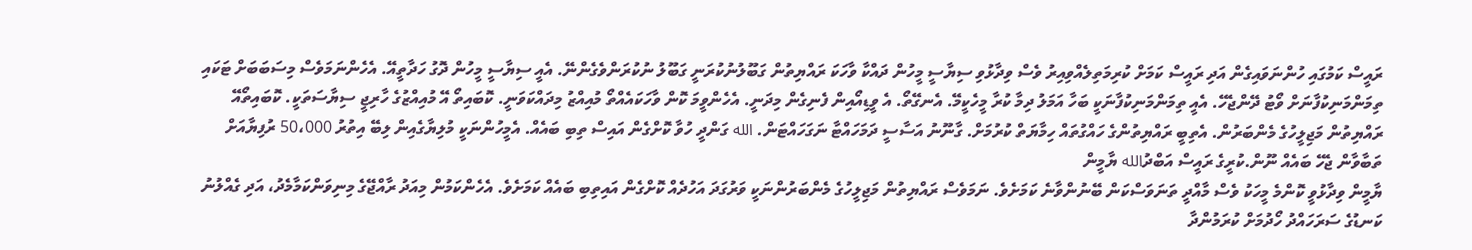ރައީސް ކަމުގައި ހުންނަވައިގެން އަދި ރައީސް ކަމަށް ކުރިމަތިލެއްވިއިރު ވެސް ވިދާޅުވި ސިޔާސީ މީހުން ދައްކާ ވާހަކަ ރައްޔިތުން ގަބޫލުނުކުރަނީ ގަބޫލު ނުކުރަންވެގެންނޭ. އެއީ ސިޔާސީ މީހުން ދޮގު ހަދާތީއޭ. އެހެންނަމަވެސް މިސަބަބަށް ޓަކައި ތިމަންމަނިކުފާނަށް ވޯޓު ދޭންޖެހޭ. އެއީ ތިމަންމަނިކުފާނަކީ ބަހާ އަމަލު ދިމާ ކުރާ މީހެކީމޭ. އެނގޭތޯ. އެ ވީޑިއޯއިން ފެނިގެން މިދަނީ. އެހެންވީމަ ކޮން ވާހަކައެއްތޯ މުއިއްޒު މިދައްކަވަނީ. ކޮބައިތޯ އޭ މުއިއްޒުގެ ހާރިޖީ ސިޔާސަތަކީ. ކޮބައިތޯއޭ ރައްޔިތުން މަޖިލީހުގެ މެންބަރުން. އެތިބީ ރައްޔިތުންގެ ހައްގުތައް ހިމާޔަތް ކުރުމަށް. ގާނޫނު އަސާސީ ދަމަހައްޓާ ނަގަހައްޓަން. الله ގަންދީ ހުވާ ކޮށްގެން އައިސް ތިބި ބައެއް. އެމީހުންނަކީ މުލިޔާގެއިން ލިބޭ އިތުރު 50،000 ރުފިޔާއަށް ތަބާވާން ޖެހޭ ބައެއް ނޫން.ކުރީގެ ރައީސް އަބްދުالله ޔާމީން
ޔާމީން ވިދާޅުވީ ކޮންމެ މީހަކު ވެސް މާއްދީ ތަނަވަސްކަން ބޭނުންވާނެ ކަމަށެވެ. ނަމަވެސް ރައްޔިތުން މަޖިލީހުގެ މެންބަރުންނަކީ ވަރުގަދަ އަހުދެއް ކޮށްގެން އައިތިބި ބައެއް ކަމަށެވެ. އެހެންކަމުން މިއަދު ރާއްޖޭގެ މިނިވަންކަމާމެދު، އަދި ގެއްލުނު ކަނޑުގެ ސަރަހައްދު ހޯދުމަށް ކުރަމުންދާ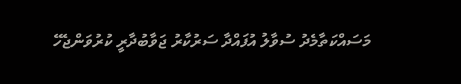މަސައްކަތާމެދު ސުވާލު އުފައްދާ ސަރުކާރު ޖަވާބުދާރީ ކުރުވަންޖެހޭ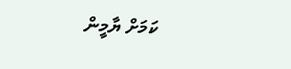ކަމަށް ޔާމީން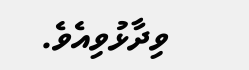ވިދާޅުވިއެވެ.